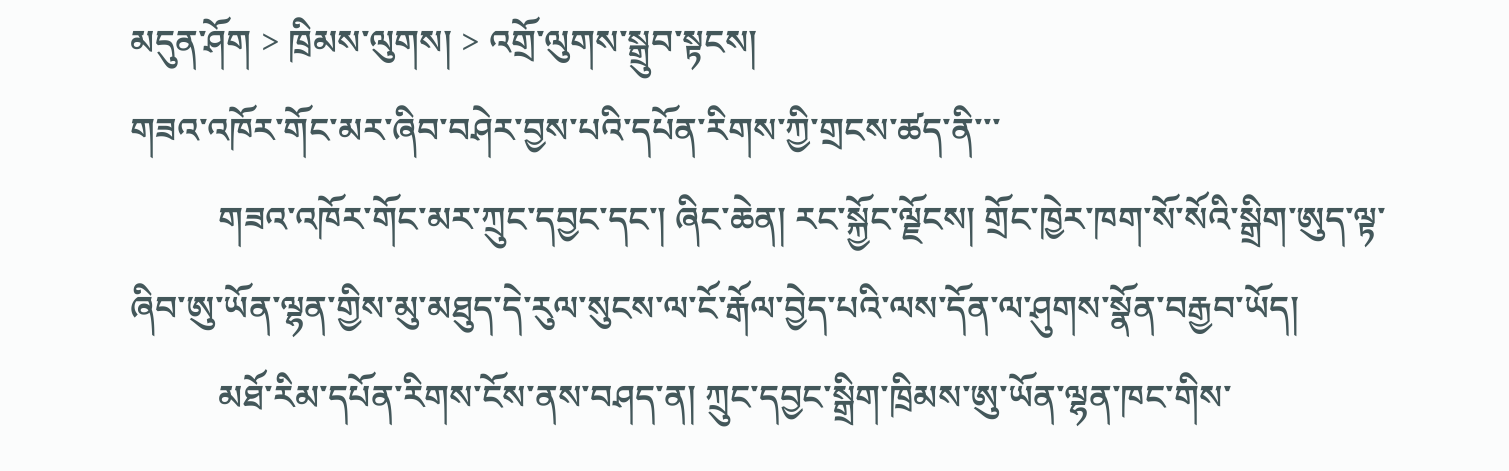མདུན་ཤོག > ཁྲིམས་ལུགས། > འགྲོ་ལུགས་སྒྲུབ་སྟངས།
གཟའ་འཁོར་གོང་མར་ཞིབ་བཤེར་བྱས་པའི་དཔོན་རིགས་ཀྱི་གྲངས་ཚད་ནི་་་
          གཟའ་འཁོར་གོང་མར་ཀྲུང་དབྱང་དང་། ཞིང་ཆེན། རང་སྐྱོང་ལྗོངས། གྲོང་ཁྱེར་ཁག་སོ་སོའི་སྒྲིག་ཨུད་ལྟ་ཞིབ་ཨུ་ཡོན་ལྷན་གྱིས་མུ་མཐུད་དེ་རུལ་སུངས་ལ་ངོ་རྒོལ་བྱེད་པའི་ལས་དོན་ལ་ཤུགས་སྣོན་བརྒྱབ་ཡོད།
          མཐོ་རིམ་དཔོན་རིགས་ངོས་ནས་བཤད་ན། ཀྲུང་དབྱང་སྒྲིག་ཁྲིམས་ཨུ་ཡོན་ལྷན་ཁང་གིས་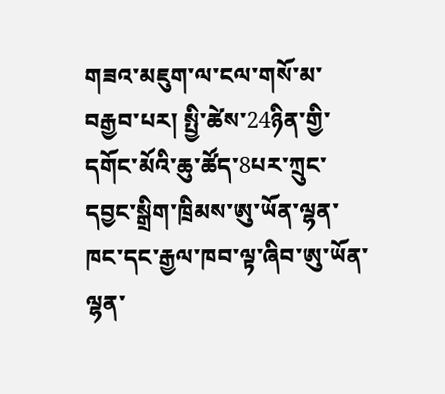གཟའ་མཇུག་ལ་ངལ་གསོ་མ་བརྒྱབ་པར། སྤྱི་ཚེས་24ཉིན་གྱི་དགོང་མོའི་ཆུ་ཚོད་8པར་ཀྲུང་དབྱང་སྒྲིག་ཁྲིམས་ཨུ་ཡོན་ལྷན་ཁང་དང་རྒྱལ་ཁབ་ལྟ་ཞིབ་ཨུ་ཡོན་ལྷན་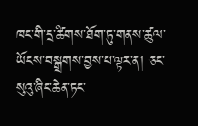ཁང་གི་དྲ་ཚིགས་ཐོག་ཏུ་གནས་ཚུལ་ཡོངས་བསྒྲགས་བྱས་པ་ལྟར་ན། ཅང་སུའུ་ཞིང་ཆེན་ཏང་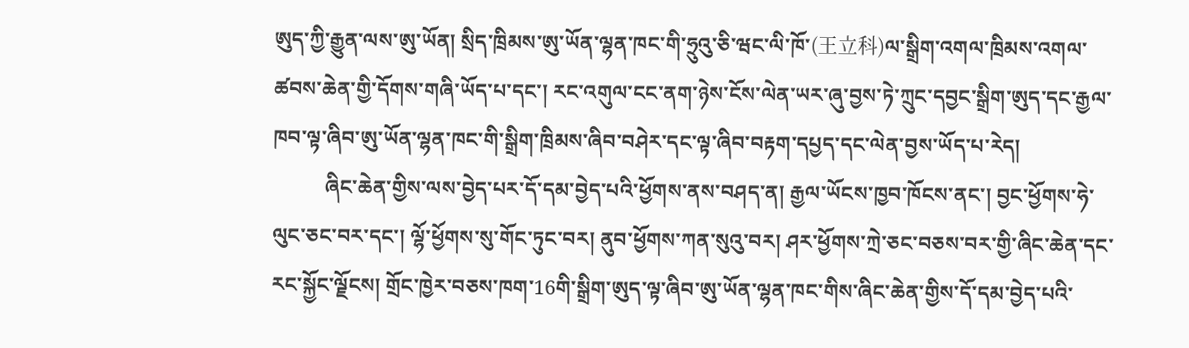ཨུད་ཀྱི་རྒྱུན་ལས་ཨུ་ཡོན། སྲིད་ཁྲིམས་ཨུ་ཡོན་ལྷན་ཁང་གི་ཧྲུའུ་ཅི་ཝང་ལི་ཁོ་(王立科)ལ་སྒྲིག་འགལ་ཁྲིམས་འགལ་ཚབས་ཆེན་གྱི་དོགས་གཞི་ཡོད་པ་དང་། རང་འགུལ་ངང་ནག་ཉེས་ངོས་ལེན་ཡར་ཞུ་བྱས་ཏེ་ཀྲུང་དབྱང་སྒྲིག་ཨུད་དང་རྒྱལ་ཁབ་ལྟ་ཞིབ་ཨུ་ཡོན་ལྷན་ཁང་གི་སྒྲིག་ཁྲིམས་ཞིབ་བཤེར་དང་ལྟ་ཞིབ་བརྟག་དཔྱད་དང་ལེན་བྱས་ཡོད་པ་རེད།
          ཞིང་ཆེན་གྱིས་ལས་བྱེད་པར་དོ་དམ་བྱེད་པའི་ཕྱོགས་ནས་བཤད་ན། རྒྱལ་ཡོངས་ཁྱབ་ཁོངས་ནང་། བྱང་ཕྱོགས་ཧེ་ལུང་ཅང་བར་དང་། ལྷོ་ཕྱོགས་སུ་གོང་ཏུང་བར། ནུབ་ཕྱོགས་ཀན་སུའུ་བར། ཤར་ཕྱོགས་ཀྲེ་ཅང་བཅས་བར་གྱི་ཞིང་ཆེན་དང་རང་སྐྱོང་ལྗོངས། གྲོང་ཁྱེར་བཅས་ཁག་16གི་སྒྲིག་ཨུད་ལྟ་ཞིབ་ཨུ་ཡོན་ལྷན་ཁང་གིས་ཞིང་ཆེན་གྱིས་དོ་དམ་བྱེད་པའི་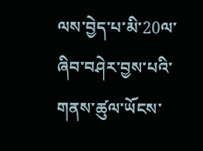ལས་བྱེད་པ་མི་20ལ་ཞིབ་བཤེར་བྱས་པའི་གནས་ཚུལ་ཡོངས་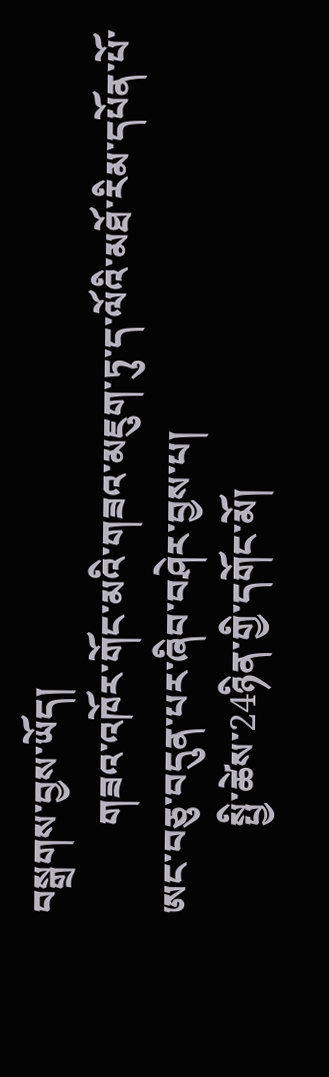བསྒྲགས་བྱས་ཡོད།
          གཟའ་འཁོར་གོང་མའི་གཟའ་མཇུག་ཏུ་ད་ལོའི་མཐོ་རིམ་དཔོན་པོ་ཨང་བཅུ་བདུན་པར་ཞིབ་བཤེར་བྱས་པ།
          སྤྱི་ཚེས་24ཉིན་གྱི་དགོང་མོ།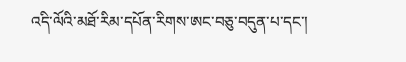འདི་ལོའི་མཐོ་རིམ་དཔོན་རིགས་ཨང་བཅུ་བདུན་པ་དང་།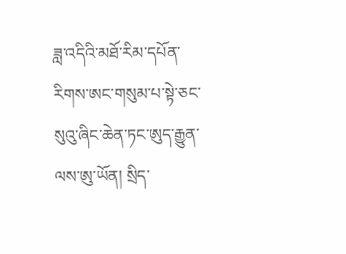ཟླ་འདིའི་མཐོ་རིམ་དཔོན་རིགས་ཨང་གསུམ་པ་སྟེ་ཅང་སུའུ་ཞིང་ཆེན་ཏང་ཨུད་རྒྱུན་ལས་ཨུ་ཡོན། སྲིད་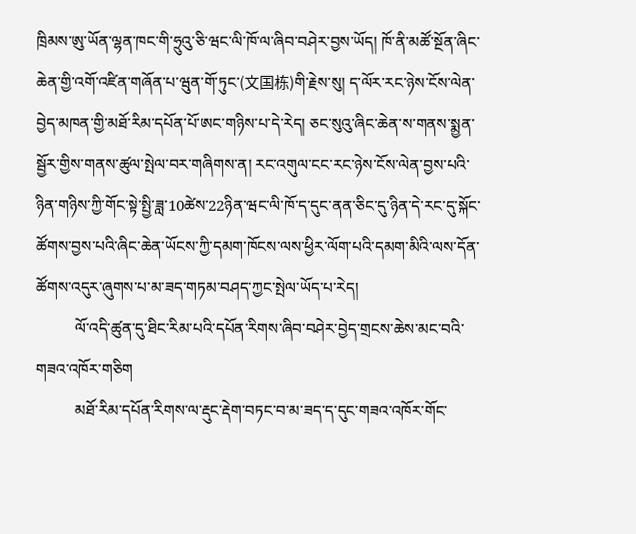ཁྲིམས་ཨུ་ཡོན་ལྷན་ཁང་གི་ཧྲུའུ་ཅི་ཝང་ལི་ཁོ་ལ་ཞིབ་བཤེར་བྱས་ཡོད། ཁོ་ནི་མཚོ་སྔོན་ཞིང་ཆེན་གྱི་འགོ་འཛིན་གཞོན་པ་ཝུན་གོ་ཏུང་(文国栋)གི་རྗེས་སུ། ད་ལོར་རང་ཉེས་ངོས་ལེན་བྱེད་མཁན་གྱི་མཐོ་རིམ་དཔོན་པོ་ཨང་གཉིས་པ་དེ་རེད། ཅང་སུའུ་ཞིང་ཆེན་ས་གནས་སྨྱན་སྦྱོར་གྱིས་གནས་ཚུལ་སྤེལ་བར་གཞིགས་ན། རང་འགུལ་ངང་རང་ཉེས་ངོས་ལེན་བྱས་པའི་ཉིན་གཉིས་ཀྱི་གོང་སྟེ་སྤྱི་ཟླ་10ཚེས་22ཉིན་ཝང་ལི་ཁོ་ད་དུང་ནན་ཅིང་དུ་ཉིན་དེ་རང་དུ་སྐོང་ཚོགས་བྱས་པའི་ཞིང་ཆེན་ཡོངས་ཀྱི་དམག་ཁོངས་ལས་ཕྱིར་ལོག་པའི་དམག་མིའི་ལས་དོན་ཚོགས་འདུར་ཞུགས་པ་མ་ཟད་གཏམ་བཤད་ཀྱང་སྤེལ་ཡོད་པ་རེད།
          ལོ་འདི་ཚུན་དུ་ཐིང་རིམ་པའི་དཔོན་རིགས་ཞིབ་བཤེར་བྱེད་གྲངས་ཆེས་མང་བའི་གཟའ་འཁོར་གཅིག
          མཐོ་རིམ་དཔོན་རིགས་ལ་རྡུང་རྡེག་བཏང་བ་མ་ཟད་ད་དུང་གཟའ་འཁོར་གོང་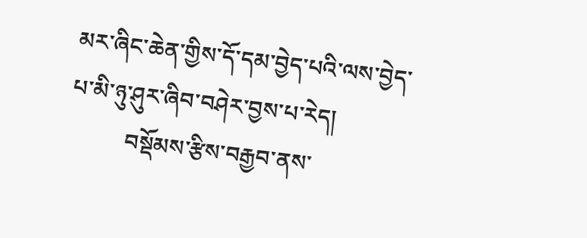མར་ཞིང་ཆེན་གྱིས་དོ་དམ་བྱེད་པའི་ལས་བྱེད་པ་མི་ཉུ་ཤུར་ཞིབ་བཤེར་བྱས་པ་རེད།
          བསྡོམས་རྩིས་བརྒྱབ་ནས་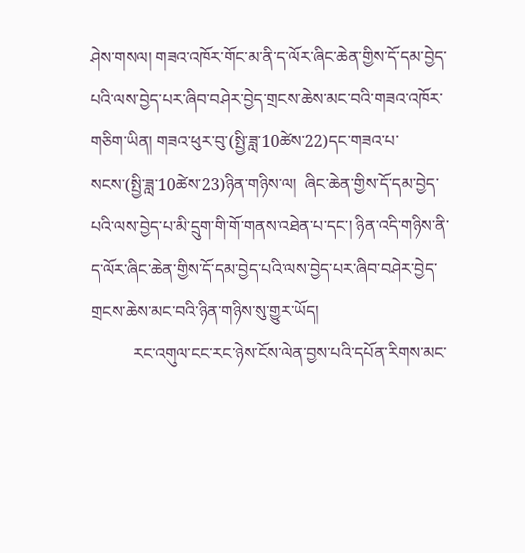ཤེས་གསལ། གཟའ་འཁོར་གོང་མ་ནི་ད་ལོར་ཞིང་ཆེན་གྱིས་དོ་དམ་བྱེད་པའི་ལས་བྱེད་པར་ཞིབ་བཤེར་བྱེད་གྲངས་ཆེས་མང་བའི་གཟའ་འཁོར་གཅིག་ཡིན། གཟའ་ཕུར་བུ་(སྤྱི་ཟླ་10ཚེས་22)དང་གཟའ་པ་སངས་(སྤྱི་ཟླ་10ཚེས་23)ཉིན་གཉིས་ལ།  ཞིང་ཆེན་གྱིས་དོ་དམ་བྱེད་པའི་ལས་བྱེད་པ་མི་དྲུག་གི་གོ་གནས་འཐེན་པ་དང་། ཉིན་འདི་གཉིས་ནི་ད་ལོར་ཞིང་ཆེན་གྱིས་དོ་དམ་བྱེད་པའི་ལས་བྱེད་པར་ཞིབ་བཤེར་བྱེད་གྲངས་ཆེས་མང་བའི་ཉིན་གཉིས་སུ་གྱུར་ཡོད།
          རང་འགུལ་ངང་རང་ཉེས་ངོས་ལེན་བྱས་པའི་དཔོན་རིགས་མང་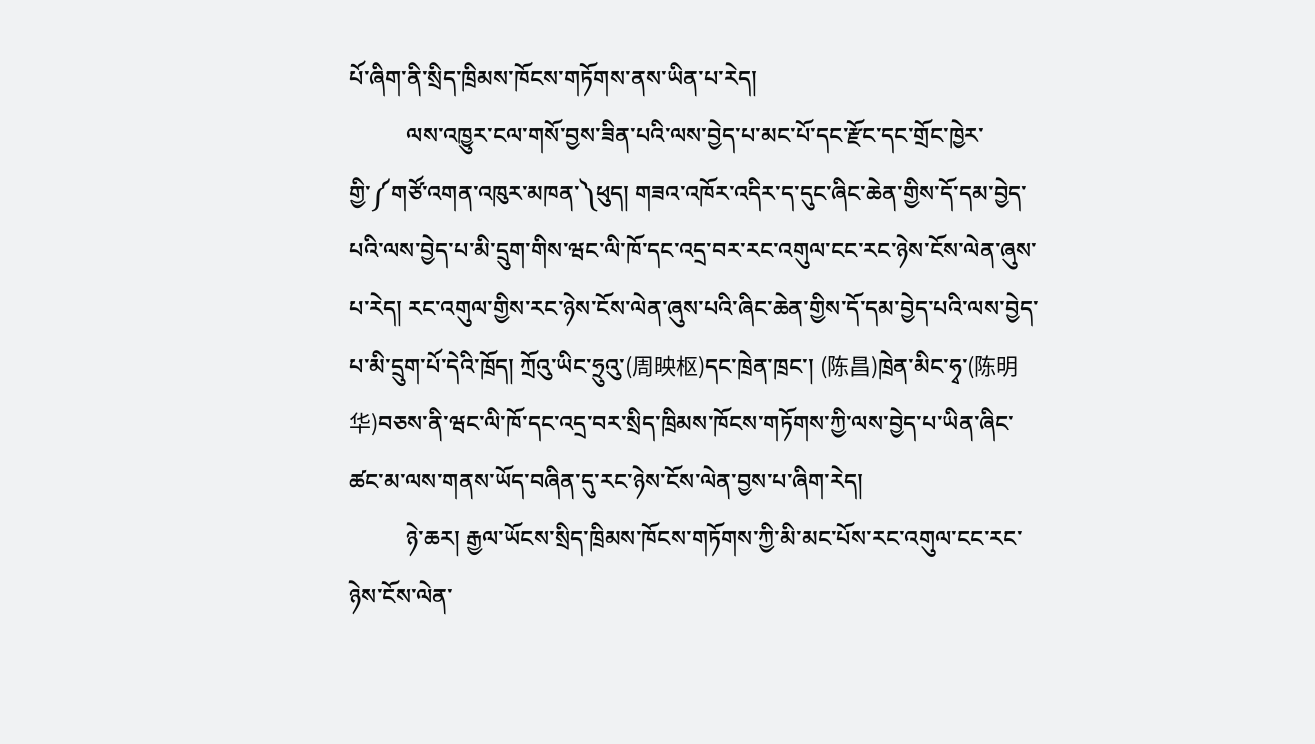པོ་ཞིག་ནི་སྲིད་ཁྲིམས་ཁོངས་གཏོགས་ནས་ཡིན་པ་རེད།
          ལས་འཁྱུར་ངལ་གསོ་བྱས་ཟིན་པའི་ལས་བྱེད་པ་མང་པོ་དང་རྫོང་དང་གྲོང་ཁྱེར་གྱི་༼གཙོ་འགན་འཁུར་མཁན་༽ཕུད། གཟའ་འཁོར་འདིར་ད་དུང་ཞིང་ཆེན་གྱིས་དོ་དམ་བྱེད་པའི་ལས་བྱེད་པ་མི་དྲུག་གིས་ཝང་ལི་ཁོ་དང་འདྲ་བར་རང་འགུལ་ངང་རང་ཉེས་ངོས་ལེན་ཞུས་པ་རེད། རང་འགུལ་གྱིས་རང་ཉེས་ངོས་ལེན་ཞུས་པའི་ཞིང་ཆེན་གྱིས་དོ་དམ་བྱེད་པའི་ལས་བྱེད་པ་མི་དྲུག་པོ་དེའི་ཁྲོད། ཀྲོའུ་ཡིང་ཧྲུའུ་(周映枢)དང་ཁྲེན་ཁྲང་། (陈昌)ཁྲེན་མིང་ཧྭ་(陈明华)བཅས་ནི་ཝང་ལི་ཁོ་དང་འདྲ་བར་སྲིད་ཁྲིམས་ཁོངས་གཏོགས་ཀྱི་ལས་བྱེད་པ་ཡིན་ཞིང་ཚང་མ་ལས་གནས་ཡོད་བཞིན་དུ་རང་ཉེས་ངོས་ལེན་བྱས་པ་ཞིག་རེད།
          ཉེ་ཆར། རྒྱལ་ཡོངས་སྲིད་ཁྲིམས་ཁོངས་གཏོགས་ཀྱི་མི་མང་པོས་རང་འགུལ་ངང་རང་ཉེས་ངོས་ལེན་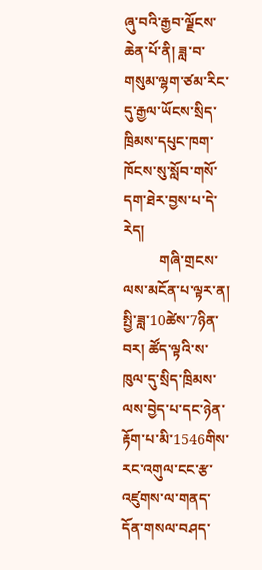ཞུ་བའི་རྒྱབ་ལྗོངས་ཆེན་པོ་ནི། ཟླ་བ་གསུམ་ལྷག་ཙམ་རིང་དུ་རྒྱལ་ཡོངས་སྲིད་ཁྲིམས་དཔུང་ཁག་ཁོངས་སུ་སློབ་གསོ་དག་ཐེར་བྱས་པ་དེ་རེད།
          གཞི་གྲངས་ལས་མངོན་པ་ལྟར་ན། སྤྱི་ཟླ་10ཚེས་7ཉིན་བར། ཚོད་ལྟའི་ས་ཁུལ་དུ་སྲིད་ཁྲིམས་ལས་བྱེད་པ་དང་ཉེན་རྟོག་པ་མི་1546གིས་རང་འགུལ་ངང་རྩ་འཛུགས་ལ་གནད་དོན་གསལ་བཤད་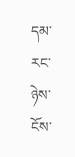དམ་རང་ཉེས་ངོས་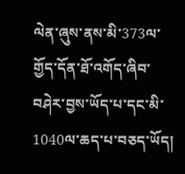ལེན་ཞུས་ནས་མི་373ལ་གྱོད་དོན་ཐོ་འགོད་ཞིབ་བཤེར་བྱས་ཡོད་པ་དང་མི་1040ལ་ཆད་པ་བཅད་ཡོད།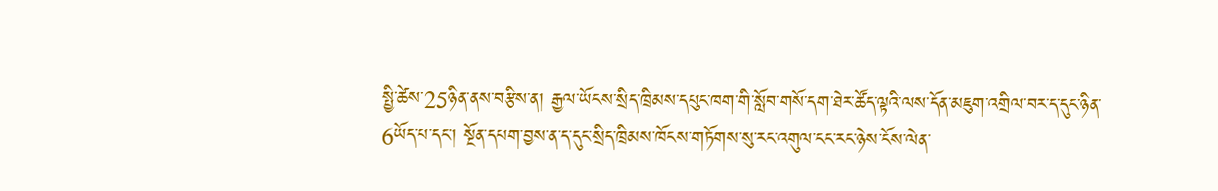སྤྱི་ཚེས་25ཉིན་ནས་བརྩིས་ན། རྒྱལ་ཡོངས་སྲིད་ཁྲིམས་དཔུང་ཁག་གི་སློབ་གསོ་དག་ཐེར་ཚོད་ལྟའི་ལས་དོན་མཇུག་འགྲིལ་བར་ད་དུང་ཉིན་6ཡོད་པ་དང་། སྔོན་དཔག་བྱས་ན་ད་དུང་སྲིད་ཁྲིམས་ཁོངས་གཏོགས་སུ་རང་འགུལ་ངང་རང་ཉེས་ངོས་ལེན་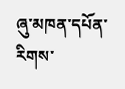ཞུ་མཁན་དཔོན་རིགས་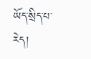ཡོད་སྲིད་པ་རེད།